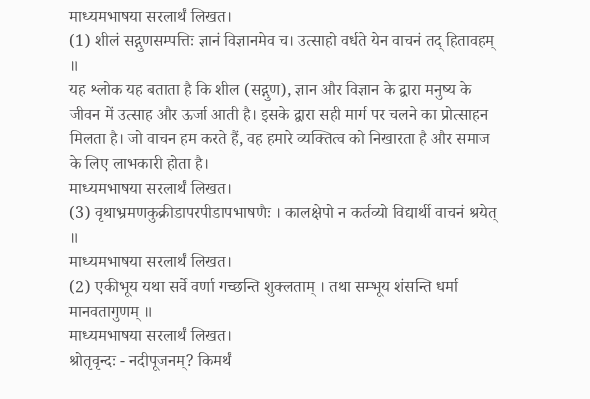माध्यमभाषया सरलार्थं लिखत।
(1) शीलं सद्गुणसम्पत्तिः ज्ञानं विज्ञानमेव च। उत्साहो वर्धते येन वाचनं तद् हितावहम् ॥
यह श्लोक यह बताता है कि शील (सद्गुण), ज्ञान और विज्ञान के द्वारा मनुष्य के जीवन में उत्साह और ऊर्जा आती है। इसके द्वारा सही मार्ग पर चलने का प्रोत्साहन मिलता है। जो वाचन हम करते हैं, वह हमारे व्यक्तित्व को निखारता है और समाज के लिए लाभकारी होता है।
माध्यमभाषया सरलार्थं लिखत।
(3) वृथाभ्रमणकुक्रीडापरपीडापभाषणैः । कालक्षेपो न कर्तव्यो विद्यार्थी वाचनं श्रयेत् ॥
माध्यमभाषया सरलार्थं लिखत।
(2) एकीभूय यथा सर्वे वर्णा गच्छन्ति शुक्लताम् । तथा सम्भूय शंसन्ति धर्मा मानवतागुणम् ॥
माध्यमभाषया सरलार्थं लिखत।
श्रोतृवृन्दः - नदीपूजनम्? किमर्थं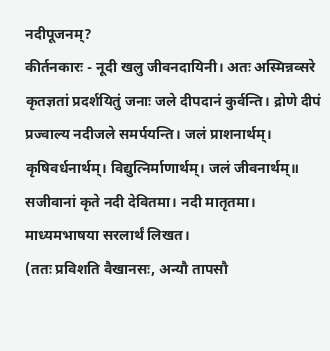नदीपूजनम्?
कीर्तनकारः - नूदी खलु जीवनदायिनी। अतः अस्मिन्नव्सरे कृतज्ञतां प्रदर्शयितुं जनाः जले दीपदानं कुर्वन्ति। द्रोणे दीपं प्रज्वाल्य नदीजले समर्पयन्ति। जलं प्राशनार्थम्। कृषिवर्धनार्थम्। विद्युत्निर्माणार्थम्। जलं जीवनार्थम्॥ सजीवानां कृते नदी देवितमा। नदी मातृतमा।
माध्यमभाषया सरलार्थं लिखत।
(ततः प्रविशति वैखानसः, अन्यौ तापसौ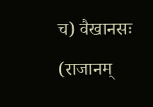च) वैखानसः (राजानम्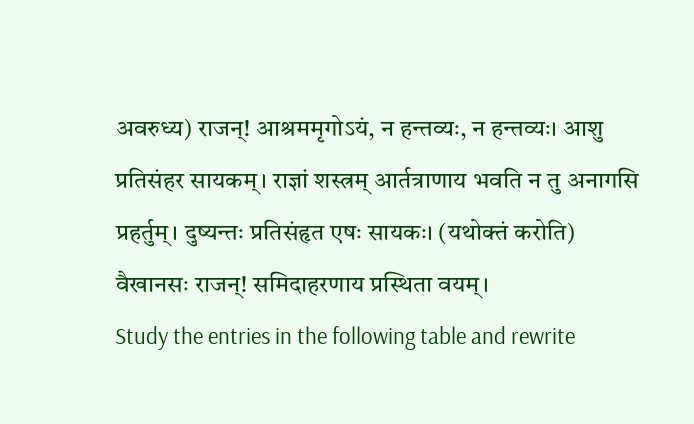अवरुध्य) राजन्! आश्रममृगोऽयं, न हन्तव्यः, न हन्तव्यः। आशु प्रतिसंहर सायकम्। राज्ञां शस्त्रम् आर्तत्राणाय भवति न तु अनागसि प्रहर्तुम्। दुष्यन्तः प्रतिसंहृत एषः सायकः। (यथोक्तं करोति) वैखानसः राजन्! समिदाहरणाय प्रस्थिता वयम्।
Study the entries in the following table and rewrite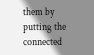them by putting the connected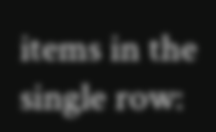items in the single row: